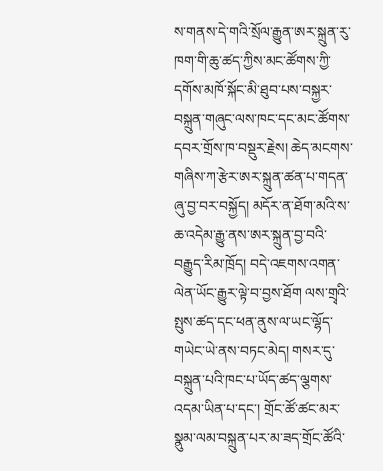ས་གནས་དེ་གའི་སྲོལ་རྒྱུན་ཨར་སྐྲུན་རུ་ཁག་གི་ཆུ་ཚད་ཀྱིས་མང་ཚོགས་ཀྱི་དགོས་མཁོ་སྐོང་མི་ཐུབ་པས་བསྐྱར་བསྐྲུན་གཞུང་ལས་ཁང་དང་མང་ཚོགས་དབར་གྲོས་ཁ་བསྡུར་རྗེས། ཆེད་མངགས་གཞིས་ཀ་རྩེར་ཨར་སྐྲུན་ཚན་པ་གདན་ཞུ་བྱ་བར་བསྐྱོད། མདོར་ན་ཐོག་མའི་ས་ཆ་འདེམ་རྒྱུ་ནས་ཨར་སྐྲུན་བྱ་བའི་བརྒྱུད་རིམ་ཁྲོད། བདེ་འཇགས་འགན་ལེན་ཡོང་རྒྱུར་ལྟེ་བ་བྱས་ཐོག ལས་གྲྭའི་སྤུས་ཚད་དང་ཕན་ནུས་ལ་ཡང་ལྷོད་གཡེང་ཡེ་ནས་བཏང་མེད། གསར་དུ་བསྐྲུན་པའི་ཁང་པ་ཡོད་ཚད་ལྕགས་འདམ་ཡིན་པ་དང་། གྲོང་ཚོ་ཚང་མར་སྣུམ་ལམ་བསྐྲུན་པར་མ་ཟད་གྲོང་ཚོའི་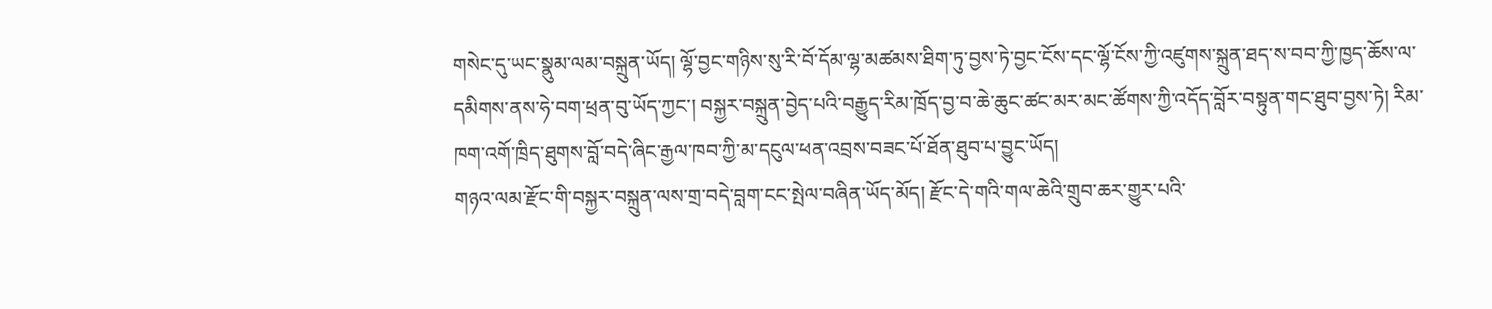གསེང་དུ་ཡང་སྣུམ་ལམ་བསྐྲུན་ཡོད། ལྷོ་བྱང་གཉིས་སུ་རི་བོ་དོམ་ལྷ་མཚམས་ཐིག་ཏུ་བྱས་ཏེ་བྱང་ངོས་དང་ལྷོ་ངོས་ཀྱི་འཛུགས་སྐྲུན་ཐད་ས་བབ་ཀྱི་ཁྱད་ཆོས་ལ་དམིགས་ནས་ཧེ་བག་ཕྲན་བུ་ཡོད་ཀྱང་། བསྐྱར་བསྐྲུན་བྱེད་པའི་བརྒྱུད་རིམ་ཁྲོད་བྱ་བ་ཆེ་ཆུང་ཚང་མར་མང་ཚོགས་ཀྱི་འདོད་བློར་བསྟུན་གང་ཐུབ་བྱས་ཏེ། རིམ་ཁག་འགོ་ཁྲིད་ཐུགས་བློ་བདེ་ཞིང་རྒྱལ་ཁབ་ཀྱི་མ་དངུལ་ཕན་འབྲས་བཟང་པོ་ཐོན་ཐུབ་པ་བྱུང་ཡོད།
གཉའ་ལམ་རྫོང་གི་བསྐྱར་བསྐྲུན་ལས་གྲ་བདེ་བླག་ངང་སྤེལ་བཞིན་ཡོད་མོད། རྫོང་དེ་གའི་གལ་ཆེའི་གྲུབ་ཆར་གྱུར་པའི་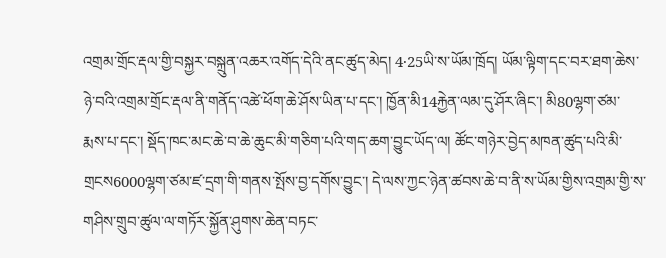འགྲམ་གྲོང་རྡལ་གྱི་བསྐྱར་བསྐྲུན་འཆར་འགོད་དེའི་ནང་ཚུད་མེད། 4·25ཡི་ས་ཡོམ་ཁྲོད། ཡོམ་ལྟིག་དང་བར་ཐག་ཆེས་ཉེ་བའི་འགྲམ་གྲོང་རྡལ་ནི་གནོད་འཚེ་ཕོག་ཆེ་ཤོས་ཡིན་པ་དང་། ཁྱོན་མི14རྐྱེན་ལམ་དུ་ཤོར་ཞིང་། མི80ལྷག་ཙམ་རྨས་པ་དང་། སྡོད་ཁང་མང་ཆེ་བ་ཆེ་ཆུང་མི་གཅིག་པའི་གད་ཆག་བྱུང་ཡོད་ལ། ཚོང་གཉེར་བྱེད་མཁན་ཚུད་པའི་མི་གྲངས6000ལྷག་ཙམ་ཛ་དྲག་གི་གནས་སྤོས་བྱ་དགོས་བྱུང་། དེ་ལས་ཀྱང་ཉེན་ཚབས་ཆེ་བ་ནི་ས་ཡོམ་གྱིས་འགྲམ་གྱི་ས་གཤིས་གྲུབ་ཚུལ་ལ་གཏོར་སྐྱོན་ཤུགས་ཆེན་བཏང་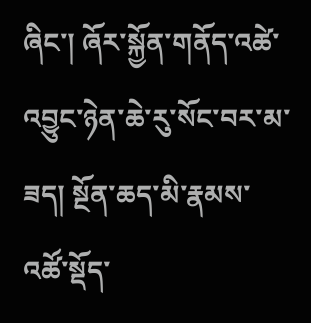ཞིང་། ཞོར་སྐྱོན་གནོད་འཚེ་འབྱུང་ཉེན་ཆེ་རུ་སོང་བར་མ་ཟད། སྔོན་ཆད་མི་རྣམས་འཚོ་སྡོད་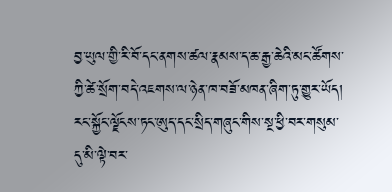བྱ་ཡུལ་གྱི་རི་བོ་དང་ནགས་ཚལ་རྣམས་ད་ཆ་རྒྱ་ཆེའི་མང་ཚོགས་ཀྱི་ཚེ་སྲོག་བདེ་འཇགས་ལ་ཉེན་ཁ་བཟོ་མཁན་ཞིག་ཏུ་གྱུར་ཡོད། རང་སྐྱོང་ལྗོངས་ཏང་ཨུད་དང་སྲིད་གཞུང་གིས་སྔ་ཕྱི་བར་གསུམ་དུ་མི་ལྟེ་བར་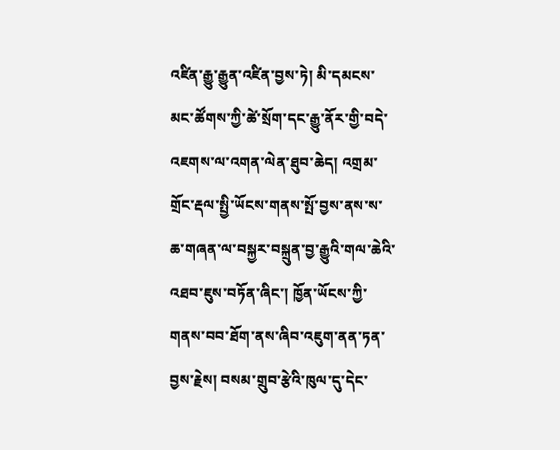འཛིན་རྒྱུ་རྒྱུན་འཛིན་བྱས་ཏེ། མི་དམངས་མང་ཚོགས་ཀྱི་ཚེ་སྲོག་དང་རྒྱུ་ནོར་གྱི་བདེ་འཇགས་ལ་འགན་ལེན་ཐུབ་ཆེད། འགྲམ་གྲོང་རྡལ་སྤྱི་ཡོངས་གནས་སྤོ་བྱས་ནས་ས་ཆ་གཞན་ལ་བསྐྱར་བསྐྲུན་བྱ་རྒྱུའི་གལ་ཆེའི་འཐབ་ཇུས་བཏོན་ཞིང་། ཁྱོན་ཡོངས་ཀྱི་གནས་བབ་ཐོག་ནས་ཞིབ་འཇུག་ནན་ཏན་བྱས་རྗེས། བསམ་གྲུབ་རྩེའི་ཁུལ་དུ་དེང་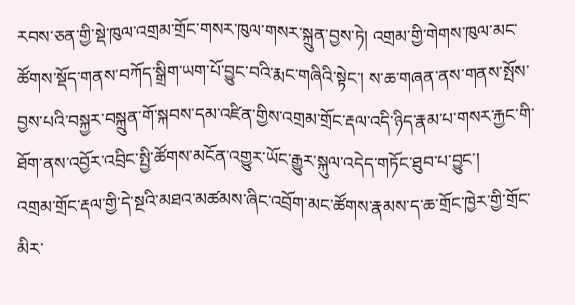རབས་ཅན་གྱི་སྡེ་ཁུལ་འགྲམ་གྲོང་གསར་ཁུལ་གསར་སྐྲུན་བྱས་ཏེ། འགྲམ་གྱི་གེགས་ཁུལ་མང་ཚོགས་སྡོད་གནས་བཀོད་སྒྲིག་ཡག་པོ་བྱུང་བའི་རྨང་གཞིའི་སྟེང་། ས་ཆ་གཞན་ནས་གནས་སྤོས་བྱས་པའི་བསྐྱར་བསྐྲུན་གོ་སྐབས་དམ་འཛིན་གྱིས་འགྲམ་གྲོང་རྡལ་འདི་ཉིད་རྣམ་པ་གསར་རྐྱང་གི་ཐོག་ནས་འབྱོར་འབྲིང་སྤྱི་ཚོགས་མངོན་འགྱུར་ཡོང་རྒྱུར་སྐུལ་འདེད་གཏོང་ཐུབ་པ་བྱུང་།
འགྲམ་གྲོང་རྡལ་གྱི་དེ་སྔའི་མཐའ་མཚམས་ཞིང་འབྲོག་མང་ཚོགས་རྣམས་ད་ཆ་གྲོང་ཁྱེར་གྱི་གྲོང་མིར་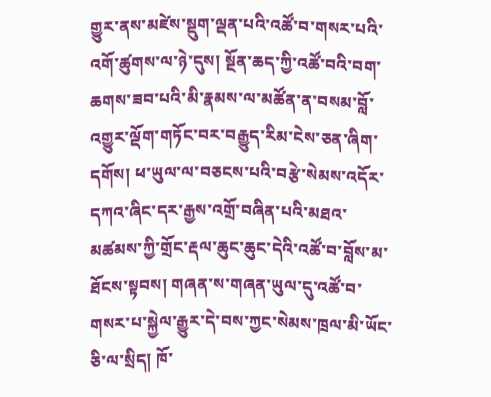གྱུར་ནས་མཛེས་སྡུག་ལྡན་པའི་འཚོ་བ་གསར་པའི་འགོ་ཚུགས་ལ་ཉེ་དུས། སྔོན་ཆད་ཀྱི་འཚོ་བའི་བག་ཆགས་ཟབ་པའི་མི་རྣམས་ལ་མཚོན་ན་བསམ་བློ་འགྱུར་ལྡོག་གཏོང་བར་བརྒྱུད་རིམ་ངེས་ཅན་ཞིག་དགོས། ཕ་ཡུལ་ལ་བཅངས་པའི་བརྩེ་སེམས་འདོར་དཀའ་ཞིང་དར་རྒྱས་འགྲོ་བཞིན་པའི་མཐའ་མཚམས་ཀྱི་གྲོང་རྡལ་ཆུང་ཆུང་དེའི་འཚོ་བ་བློས་མ་ཐོངས་སྟབས། གཞན་ས་གཞན་ཡུལ་དུ་འཚོ་བ་གསར་པ་སྐྱེལ་རྒྱུར་དེ་བས་ཀྱང་སེམས་ཁྲལ་མི་ཡོང་ཅི་ལ་སྲིད། ཁོ་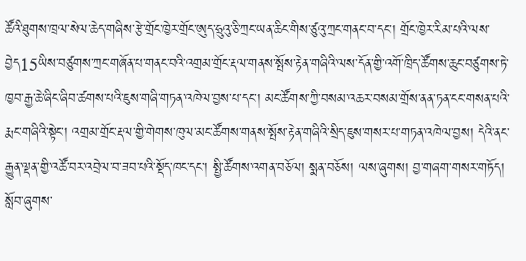ཚོའི་ཐུགས་ཁྲལ་སེལ་ཆེད་གཞིས་རྩེ་གྲོང་ཁྱེར་གྲོང་ཨུད་ཧྲུའུ་ཅི་ཀྲང་ཡན་ཆིང་གིས་ཙུའུ་ཀྲང་གནང་བ་དང་། གྲོང་ཁྱེར་རིམ་པའི་ལས་བྱེད15ཡིས་བཙུགས་ཀྲང་གཞོན་པ་གནང་བའི་འགྲམ་གྲོང་རྡལ་གནས་སྤོས་རྟེན་གཞིའི་ལས་དོན་གྱི་འགོ་ཁྲིད་ཚོགས་ཆུང་བཙུགས་ཏེ་ཁྱབ་རྒྱ་ཆེ་ཞིང་ཞིབ་ཚགས་པའི་ཇུས་གཞི་གཏན་འཁེལ་བྱས་པ་དང་། མང་ཚོགས་ཀྱི་བསམ་འཆར་བསམ་གྲོས་ནན་ཏན་ངང་གསན་པའི་རྨང་གཞིའི་སྟེང་། འགྲམ་གྲོང་རྡལ་གྱི་གེགས་ཁུལ་མང་ཚོགས་གནས་སྤོས་རྟེན་གཞིའི་སྲིད་ཇུས་གསར་པ་གཏན་འཁེལ་བྱས། དེའི་ནང་རྒྱུན་ལྡན་གྱི་འཚོ་བར་འབྲེལ་བ་ཟབ་པའི་སྡོད་ཁང་དང་། སྤྱི་ཚོགས་འགན་བཅོལ། སྨན་བཅོས། ལས་ཞུགས། བྱ་གཞག་གསར་གཏོད། སློབ་ཞུགས་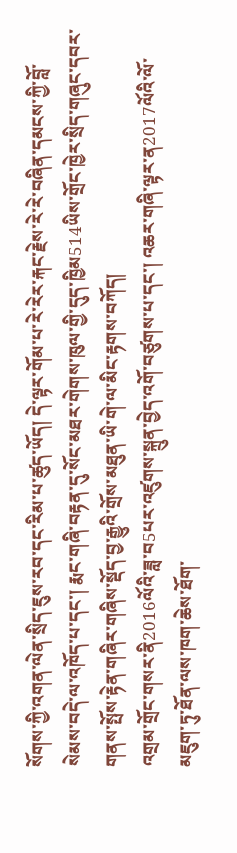སོགས་ཀྱི་འགན་ལེན་སྲིད་ཇུས་རབ་དང་རིམ་པ་ཚུད་ཡོད། དེ་ལྟར་གོམ་པ་རེ་རེར་རྐང་རྗེས་རེ་རེ་བཞིན་དམངས་ཀྱི་བློ་སེམས་བདེ་ལ་འཁོད་པ་དང་། རྨང་གཞི་བརྟན་དུ་སོང་མཐར་གེགས་ཁུལ་གྱི་དུད་ཁྱིམ514ཡིས་གྲོང་ཁྱེར་སྲིད་གཞུང་དབར་གནས་སྤོས་རྟེན་གཞིར་གཞིས་སྡོད་བྱ་རྒྱུའི་གྲོས་མཐུན་ཡི་གེ་ལ་མིང་རྟགས་བཀོད།
འགྲམ་གྲོང་གསར་ནི2016ལོའི་ཟླ་བ5པར་འཛུགས་སྐྲུན་བྱེད་འགོ་བཙུགས་པ་དང་། འཆར་གཞི་ལྟར་ན2017ལོའི་ལོ་མཇུག་ཏུ་ཐོན་ལས་ཁག་ཆེས་ཐོག་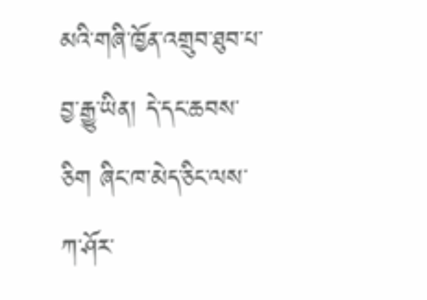མའི་གཞི་ཁྱོན་འགྲུབ་ཐུབ་པ་བྱ་རྒྱུ་ཡིན། དེ་དང་ཆབས་ཅིག ཞིང་ཁ་མེད་ཅིང་ལས་ཀ་ཤོར་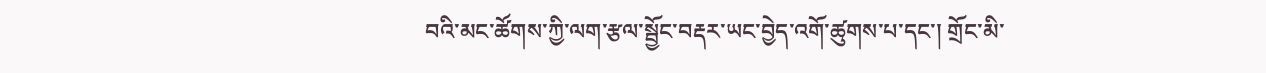བའི་མང་ཚོགས་ཀྱི་ལག་རྩལ་སྦྱོང་བརྡར་ཡང་བྱེད་འགོ་ཚུགས་པ་དང་། གྲོང་མི་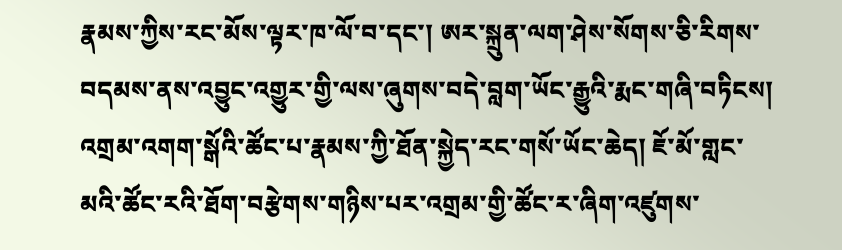རྣམས་ཀྱིས་རང་མོས་ལྟར་ཁ་ལོ་བ་དང་། ཨར་སྐྲུན་ལག་ཤེས་སོགས་ཅི་རིགས་བདམས་ནས་འབྱུང་འགྱུར་གྱི་ལས་ཞུགས་བདེ་བླག་ཡོང་རྒྱུའི་རྨང་གཞི་བཏིངས། འགྲམ་འགག་སྒོའི་ཚོང་པ་རྣམས་ཀྱི་ཐོན་སྐྱེད་རང་གསོ་ཡོང་ཆེད། ཇོ་མོ་གླང་མའི་ཚོང་རའི་ཐོག་བརྩེགས་གཉིས་པར་འགྲམ་གྱི་ཚོང་ར་ཞིག་འཛུགས་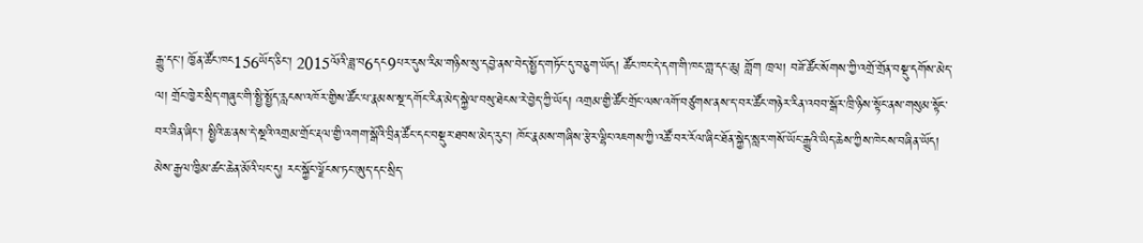རྒྱུ་དང་། ཁྱོན་ཚོང་ཁང156ཡོད་ཅིང་། 2015ལོའི་ཟླ་བ6དང9པར་དུས་རིམ་གཉིས་སུ་དབྱེ་ནས་བེད་སྤྱོད་གཏོང་དུ་བཅུག་ཡོད། ཚོང་ཁང་དེ་དག་གི་ཁང་གླ་དང་ཆུ། གློག ཁྲལ། བཟོ་ཚོང་སོགས་ཀྱི་འགྲོ་གྲོན་བསྡུ་དགོས་མེད་ལ། གྲོང་ཁྱེར་སྲིད་གཞུང་གི་སྤྱི་སྤྱོད་རླངས་འཁོར་གྱིས་ཚོང་པ་རྣམས་སྔ་དགོང་རིན་མེད་སྐྱེལ་བསུ་ཐེངས་རེ་བྱེད་ཀྱི་ཡོད། འགྲམ་གྱི་ཚོང་གྲོང་ལས་འགོ་བཙུགས་ནས་ད་བར་ཚོང་གཉེར་རིན་འབབ་སྒོར་ཁྲི་ཉིས་སྟོང་ནས་གསུམ་སྟོང་བར་ཟིན་ཞིང་། སྤྱིའི་ཆ་ནས་དེ་སྔའི་འགྲམ་གྲོང་རྡལ་གྱི་འགག་སྒོའི་བྲིན་ཚོང་དང་བསྡུར་ཐབས་མེད་རུང་། ཁོང་རྣམས་གཞིས་རྩེར་ལྷིང་འཇགས་ཀྱི་འཚོ་བར་རོལ་ཞིང་ཐོན་སྐྱེད་སླར་གསོ་ཡོང་རྒྱུའི་ཡིད་ཆེས་ཀྱིས་ཁེངས་བཞིན་ཡོད།
མེས་རྒྱལ་ཁྱིམ་ཚང་ཆེན་མོའི་པང་དུ། རང་སྐྱོང་ལྗོངས་ཏང་ཨུད་དང་སྲིད་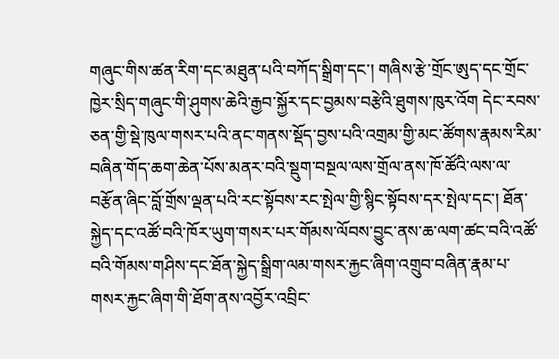གཞུང་གིས་ཚན་རིག་དང་མཐུན་པའི་བཀོད་སྒྲིག་དང་། གཞིས་རྩེ་གྲོང་ཨུད་དང་གྲོང་ཁྱེར་སྲིད་གཞུང་གི་ཤུགས་ཆེའི་རྒྱབ་སྐྱོར་དང་བྱམས་བརྩེའི་ཐུགས་ཁུར་འོག དེང་རབས་ཅན་གྱི་སྡེ་ཁུལ་གསར་པའི་ནང་གནས་སྡོད་བྱས་པའི་འགྲམ་གྱི་མང་ཚོགས་རྣམས་རིམ་བཞིན་གོད་ཆག་ཆེན་པོས་མནར་བའི་སྡུག་བསྔལ་ལས་གྲོལ་ནས་ཁོ་ཚོའི་ལས་ལ་བརྩོན་ཞིང་བློ་གྲོས་ལྡན་པའི་རང་སྟོབས་རང་སྤེལ་གྱི་སྙིང་སྟོབས་དར་སྤེལ་དང་། ཐོན་སྐྱེད་དང་འཚོ་བའི་ཁོར་ཡུག་གསར་པར་གོམས་ལོབས་བྱུང་ནས་ཆ་ལག་ཚང་བའི་འཚོ་བའི་གོམས་གཤིས་དང་ཐོན་སྐྱེད་སྒྲིག་ལམ་གསར་རྐྱང་ཞིག་འགྲུབ་བཞིན་རྣམ་པ་གསར་རྐྱང་ཞིག་གི་ཐོག་ནས་འབྱོར་འབྲིང་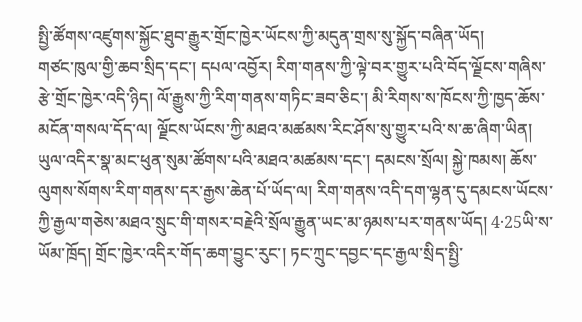སྤྱི་ཚོགས་འཛུགས་སྐྱོང་ཐུབ་རྒྱུར་གྲོང་ཁྱེར་ཡོངས་ཀྱི་མདུན་གྲས་སུ་སྐྱོད་བཞིན་ཡོད།
གཙང་ཁུལ་གྱི་ཆབ་སྲིད་དང་། དཔལ་འབྱོར། རིག་གནས་ཀྱི་ལྟེ་བར་གྱུར་པའི་བོད་ལྗོངས་གཞིས་རྩེ་གྲོང་ཁྱེར་འདི་ཉིད། ལོ་རྒྱུས་ཀྱི་རིག་གནས་གཏིང་ཟབ་ཅིང་། མི་རིགས་ས་ཁོངས་ཀྱི་ཁྱད་ཆོས་མངོན་གསལ་དོད་ལ། ལྗོངས་ཡོངས་ཀྱི་མཐའ་མཚམས་རིང་ཤོས་སུ་གྱུར་པའི་ས་ཆ་ཞིག་ཡིན། ཡུལ་འདིར་སྣ་མང་ཕུན་སུམ་ཚོགས་པའི་མཐའ་མཚམས་དང་། དམངས་སྲོལ། སྐྱེ་ཁམས། ཆོས་ལུགས་སོགས་རིག་གནས་དར་རྒྱས་ཆེན་པོ་ཡོད་ལ། རིག་གནས་འདི་དག་ལྷན་དུ་དམངས་ཡོངས་ཀྱི་རྒྱལ་གཅེས་མཐའ་སྲུང་གི་གསར་བརྗེའི་སྲོལ་རྒྱུན་ཡང་མ་ཉམས་པར་གནས་ཡོད། 4·25ཡི་ས་ཡོམ་ཁྲོད། གྲོང་ཁྱེར་འདིར་གོད་ཆག་བྱུང་རུང་། ཏང་ཀྲུང་དབྱང་དང་རྒྱལ་སྲིད་སྤྱི་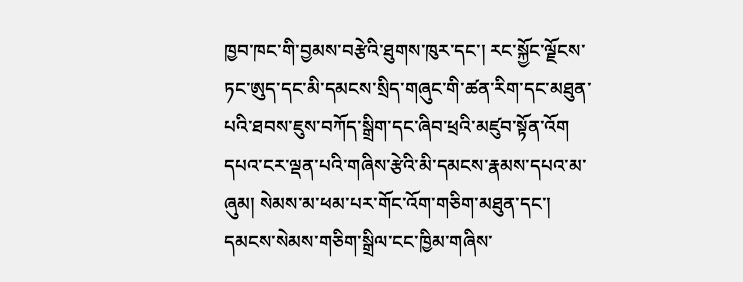ཁྱབ་ཁང་གི་བྱམས་བརྩེའི་ཐུགས་ཁུར་དང་། རང་སྐྱོང་ལྗོངས་ཏང་ཨུད་དང་མི་དམངས་སྲིད་གཞུང་གི་ཚན་རིག་དང་མཐུན་པའི་ཐབས་ཇུས་བཀོད་སྒྲིག་དང་ཞིབ་ཕྲའི་མཛུབ་སྟོན་འོག དཔའ་ངར་ལྡན་པའི་གཞིས་རྩེའི་མི་དམངས་རྣམས་དཔའ་མ་ཞུམ། སེམས་མ་ཕམ་པར་གོང་འོག་གཅིག་མཐུན་དང་། དམངས་སེམས་གཅིག་སྒྲིལ་ངང་ཁྱིམ་གཞིས་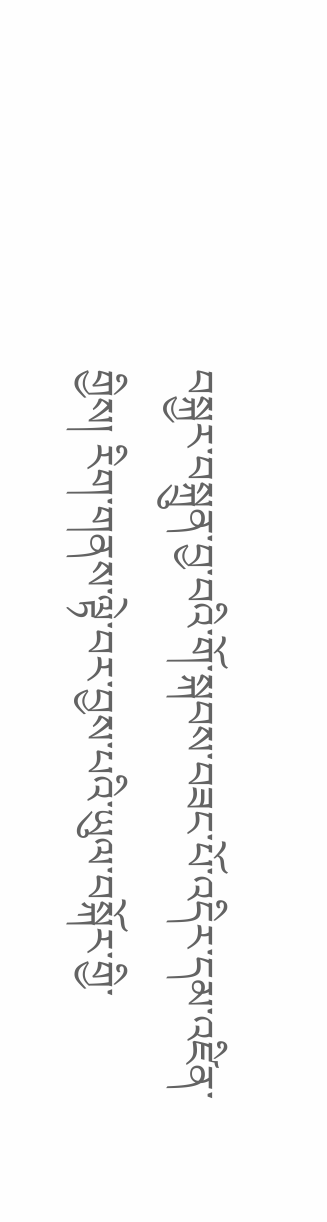བསྐྱར་བསྐྲུན་བྱ་བའི་གོ་སྐབས་བཟང་པོ་འདིར་དམ་འཛིན་གྱིས། རིག་གནས་ལྟེ་བར་བྱས་པའི་ཡུལ་བསྐོར་གྱི་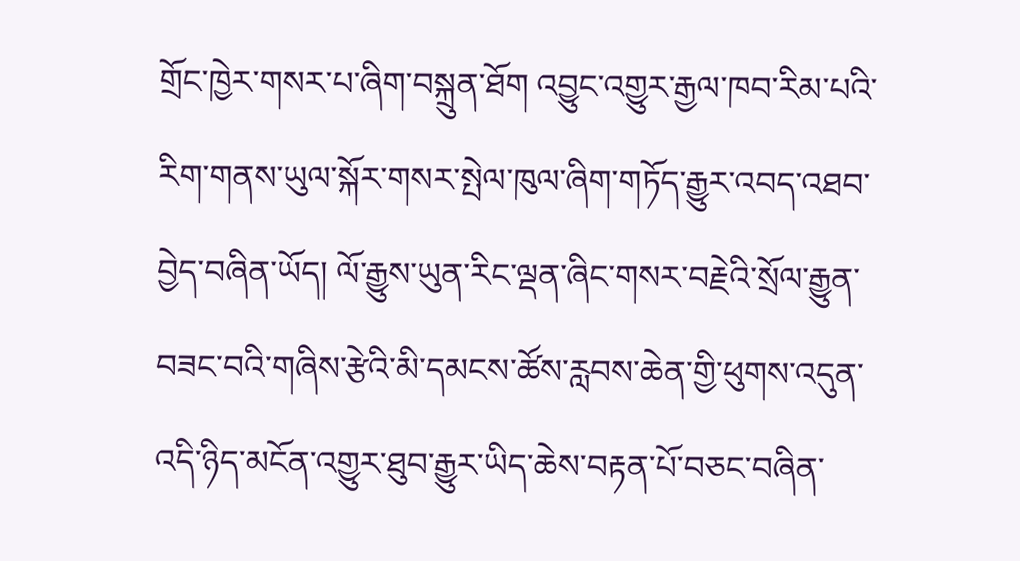གྲོང་ཁྱེར་གསར་པ་ཞིག་བསྐྲུན་ཐོག འབྱུང་འགྱུར་རྒྱལ་ཁབ་རིམ་པའི་རིག་གནས་ཡུལ་སྐོར་གསར་སྤེལ་ཁུལ་ཞིག་གཏོད་རྒྱུར་འབད་འཐབ་བྱེད་བཞིན་ཡོད། ལོ་རྒྱུས་ཡུན་རིང་ལྡན་ཞིང་གསར་བརྗེའི་སྲོལ་རྒྱུན་བཟང་བའི་གཞིས་རྩེའི་མི་དམངས་ཚོས་རླབས་ཆེན་གྱི་ཕུགས་འདུན་འདི་ཉིད་མངོན་འགྱུར་ཐུབ་རྒྱུར་ཡིད་ཆེས་བརྟན་པོ་བཅང་བཞིན་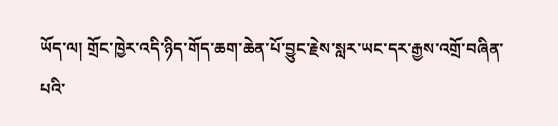ཡོད་ལ། གྲོང་ཁྱེར་འདི་ཉིད་གོད་ཆག་ཆེན་པོ་བྱུང་རྗེས་སླར་ཡང་དར་རྒྱས་འགྲོ་བཞིན་པའི་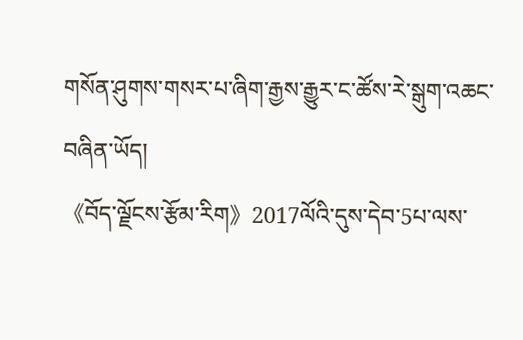གསོན་ཤུགས་གསར་པ་ཞིག་རྒྱས་རྒྱུར་ང་ཚོས་རེ་སྒུག་འཆང་བཞིན་ཡོད།
《བོད་ལྗོངས་རྩོམ་རིག》2017ལོའི་དུས་དེབ་5པ་ལས་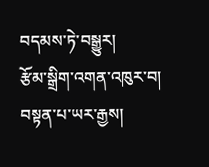བདམས་ཏེ་བསྒྱུར།
རྩོམ་སྒྲིག་འགན་འཁུར་བ། བསྟན་པ་ཡར་རྒྱས།